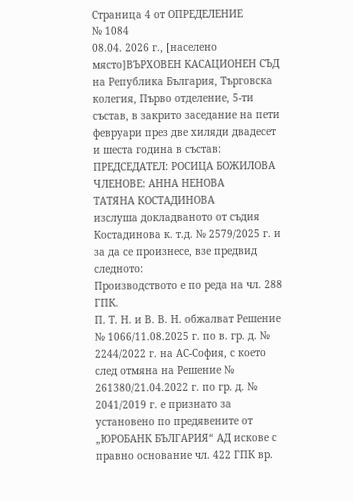Страница 4 от ОПРЕДЕЛЕНИЕ
№ 1084
08.04. 2026 г., [населено място]ВЪРХОВЕН КАСАЦИОНЕН СЪД на Република България, Търговска колегия, Първо отделение, 5-ти състав, в закрито заседание на пети февруари през две хиляди двадесет и шеста година в състав:
ПРЕДСЕДАТЕЛ: РОСИЦА БОЖИЛОВА
ЧЛЕНОВЕ: АННА НЕНОВА
ТАТЯНА КОСТАДИНОВА
изслуша докладваното от съдия Костадинова к. т.д. № 2579/2025 г. и за да се произнесе, взе предвид следното:
Производството е по реда на чл. 288 ГПК.
П. Т. Н. и В. В. Н. обжалват Решение № 1066/11.08.2025 г. по в. гр. д. № 2244/2022 г. на АС-София, с което след отмяна на Решение № 261380/21.04.2022 г. по гр. д. № 2041/2019 г. е признато за установено по предявените от „ЮРОБАНК БЪЛГАРИЯ“ АД искове с правно основание чл. 422 ГПК вр.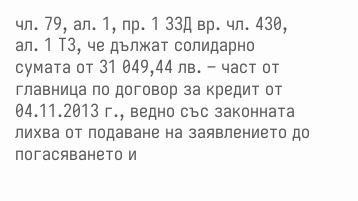чл. 79, ал. 1, пр. 1 ЗЗД вр. чл. 430, ал. 1 ТЗ, че дължат солидарно сумата от 31 049,44 лв. – част от главница по договор за кредит от 04.11.2013 г., ведно със законната лихва от подаване на заявлението до погасяването и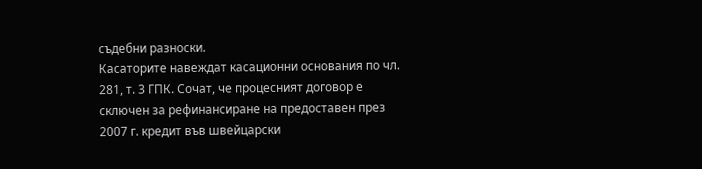съдебни разноски.
Касаторите навеждат касационни основания по чл. 281, т. 3 ГПК. Сочат, че процесният договор е сключен за рефинансиране на предоставен през 2007 г. кредит във швейцарски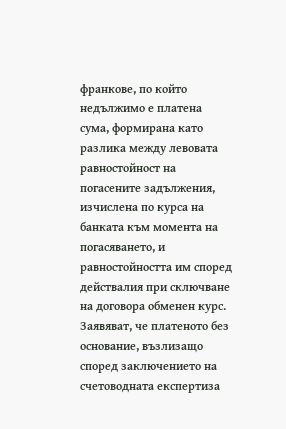франкове, по който недължимо е платена сума, формирана като разлика между левовата равностойност на погасените задължения, изчислена по курса на банката към момента на погасяването, и равностойността им според действалия при сключване на договора обменен курс. Заявяват, че платеното без основание, възлизащо според заключението на счетоводната експертиза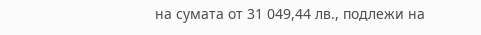на сумата от 31 049,44 лв., подлежи на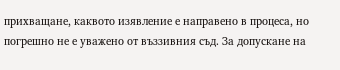прихващане, каквото изявление е направено в процеса, но погрешно не е уважено от въззивния съд. За допускане на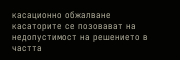касационно обжалване касаторите се позовават на недопустимост на решението в частта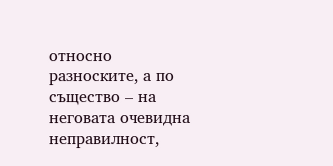относно разноските, а по същество – на неговата очевидна неправилност,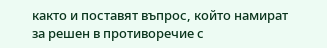както и поставят въпрос, който намират за решен в противоречие с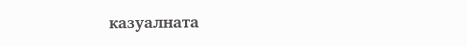казуалната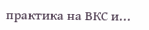практика на ВКС и...